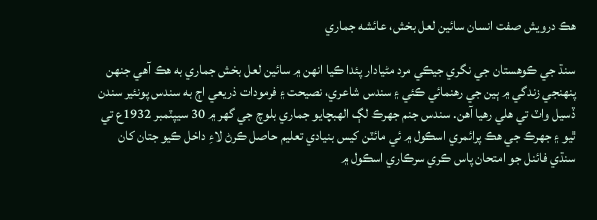هڪ درويش صفت انسان سائين لعل بخش، عائشه جماري

سنڌ جي ڪوھستان جي نگري جيڪي مرد مڻيادار پئدا ڪيا انھن ۾ سائين لعل بخش جماري به ھڪ آھي جنھن پنھنجي زندگي ۾ ٻين جي رھنمائي ڪئي ۽ سندس شاعري، نصيحت ۽ فرمودات ذريعي اڄ به سندس پونئير سندن ڏسيل واٽ تي ھلي رھيا آھن. سندس جنم جھرڪ لڳ الھبچايو جماري بلوچ جي گھر ۾ 30 سيپٽمبر 1932ع تي ٿيو ۽ جھرڪ جي ھڪ پرائمري اسڪول ۾ ئي مائٽن کيس بنيادي تعليم حاصل ڪرڻ لاءِ داخل ڪيو جتان کان سنڌي فائنل جو امتحان پاس ڪري سرڪاري اسڪول ۾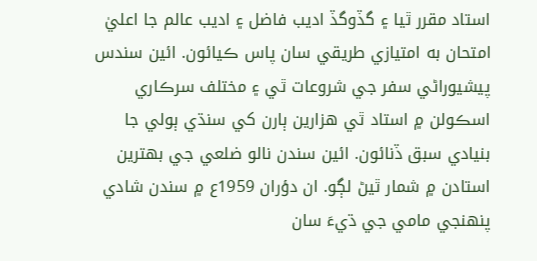استاد مقرر ٿيا ۽ گڏوگڏ اديب فاضل ۽ اديب عالم جا اعليٰ امتحان به امتيازي طريقي سان پاس ڪيائون. ائين سندس پيشيوراڻي سفر جي شروعات ٿي ۽ مختلف سرڪاري اسڪولن ۾ استاد ٿي ھزارين ٻارن کي سنڌي ٻولي جا بنيادي سبق ڏنائون. ائين سندن نالو ضلعي جي بھترين استادن ۾ شمار ٿيڻ لڳو. ان دؤران 1959ع ۾ سندن شادي پنھنجي مامي جي ڌيءَ سان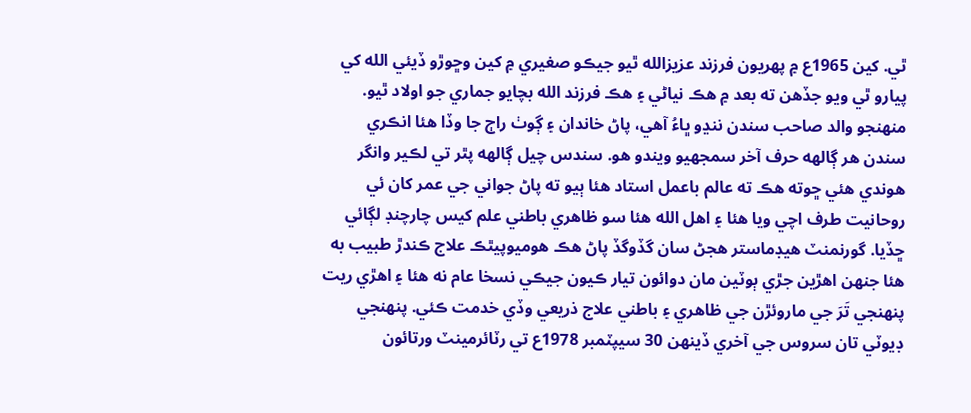ٿي. کين 1965ع ۾ پھريون فرزند عزيزالله ٿيو جيڪو صغيري ۾ کين وڇوڙو ڏيئي الله کي پيارو ٿي ويو جڏھن ته بعد ۾ ھڪ نياڻي ۽ ھڪ فرزند الله بچايو جماري جو اولاد ٿيو. منھنجو والد صاحب سندن ننڍو ڀاءُ آھي، پاڻ خاندان ۽ ڳوٺ راڄ جا وڏا ھئا انڪري سندن ھر ڳالهه حرف آخر سمجھيو ويندو ھو. سندس چيل ڳالهه پٿر تي لڪير وانگر ھوندي ھئي ڇوته ھڪ ته عالم باعمل استاد ھئا ٻيو ته پاڻ جواني جي عمر کان ئي روحانيت طرف اچي ويا ھئا ۽ اھل الله ھئا سو ظاھري باطني علم کيس چارچنڊ لڳائي ڇڏيا. گورنمنٽ ھيڊماستر ھجڻ سان گڏوگڏ پاڻ ھڪ ھوميوپيٿڪ علاج ڪندڙ طبيب به ھئا جنھن اھڙين جڙي ٻوٽين مان دوائون تيار ڪيون جيڪي نسخا عام نه ھئا ۽ اھڙي ريت پنھنجي تَرَ جي ماروئڙن جي ظاھري ۽ باطني علاج ذريعي وڏي خدمت ڪئي. پنھنجي ڊيوٽي تان سروس جي آخري ڏينهن 30 سيپٽمبر 1978ع تي رٽائرمينٽ ورتائون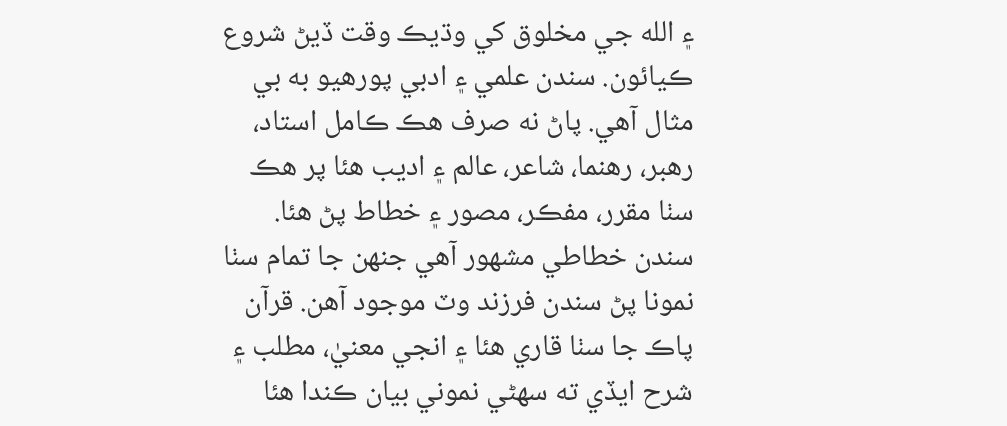۽ الله جي مخلوق کي وڌيڪ وقت ڏيڻ شروع ڪيائون. سندن علمي ۽ ادبي پورھيو به بي مثال آھي. پاڻ نه صرف ھڪ ڪامل استاد، رھبر، رھنما، شاعر، عالم ۽ اديب ھئا پر ھڪ سٺا مقرر، مفڪر، مصور ۽ خطاط پڻ ھئا. سندن خطاطي مشھور آھي جنھن جا تمام سٺا نمونا پڻ سندن فرزند وٽ موجود آھن. قرآن پاڪ جا سٺا قاري ھئا ۽ انجي معنيٰ، مطلب ۽ شرح ايڏي ته سھڻي نموني بيان ڪندا ھئا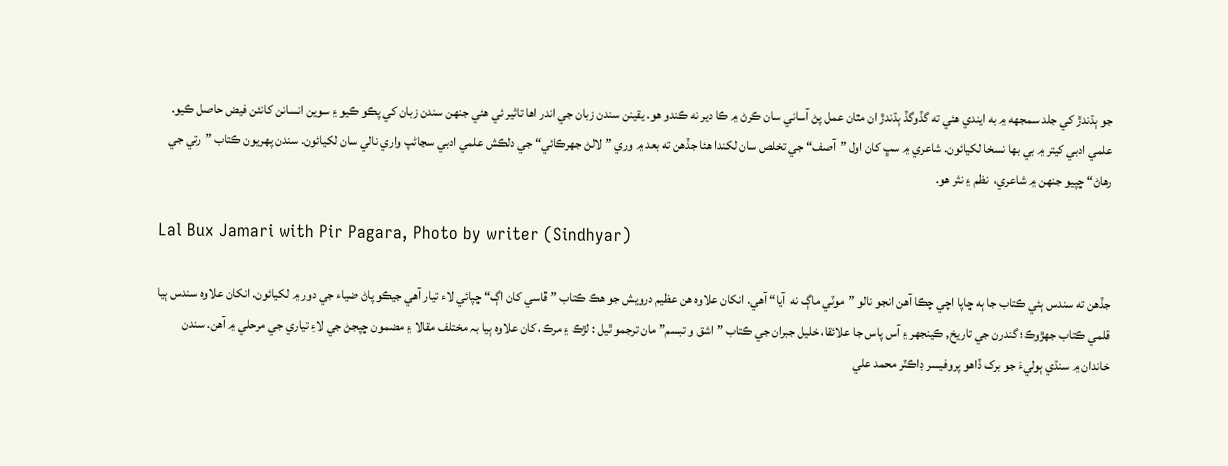جو ٻڌندڙ کي جلد سمجهه ۾ به ايندي ھئي ته گڏوگڏ ٻڌندڙ ان مٿان عمل پڻ آساني سان ڪرڻ ۾ ڪا دير نه ڪندو ھو. يقينن سندن زبان جي اندر اھا تاثير ئي ھئي جنھن سندن زبان کي پڪو ڪيو ۽ سوين انسانن کانئن فيض حاصل ڪيو. علمي ادبي کيتر ۾ بي بھا نسخا لکيائون. شاعري ۾ سڀ کان اول ”آصف“ جي تخلص سان لکندا ھئا جڏھن ته بعد ۾ وري ”لالڻ جھرڪائي“ جي دلڪش علمي ادبي سڃاڻپ واري نالي سان لکيائون. سندن پھريون ڪتاب ”رتي جي رھاڻ“ ڇپيو جنھن ۾ شاعري،  نظم ۽ نثر ھو.

Lal Bux Jamari with Pir Pagara, Photo by writer (Sindhyar)

جڏھن ته سندس ٻئي ڪتاب جا ٻه ڇاپا اچي چڪا آھن انجو نالو ”موٽي ماڳ نه  آيا“ آھي. انکان علاوہ ھن عظيم درويش جو ھڪ ڪتاب ”ڦاسي کان اڳ“ ڇپائي لاء تيار آھي جيڪو پاڻ ضياء جي دور ۾ لکيائون. انکان علاوہ سندس ٻيا قلمي ڪتاب جھڙوڪ؛ گندرن جي تاريخ, ڪينجھر ۽ آس پاس جا علائقا، خليل جبران جي ڪتاب ” اشق و تبسم” مان ترجمو ٿيل : لڙڪ ۽ مرڪ، کان علاوہ ٻيا بہ مختلف مقالا ۽ مضمون ڇپجڻ جي لاءِ تياري جي مرحلي ۾ آھن. سندن خاندان ۾ سنڌي ٻوليءَ جو برک ڏاھو پروفيسر ڊاڪٽر محمد علي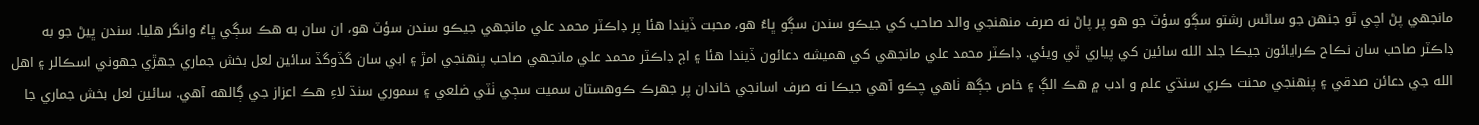مانجھي پڻ اچي ٿو جنھن جو ساڻس رشتو سڳو سؤٽ جو ھو پر پاڻ نه صرف منھنجي والد صاحب کي جيڪو سندن سڳو ڀاءُ ھو، محبت ڏيندا ھئا پر ڊاڪٽر محمد علي مانجھي جيڪو سندن سؤٽ ھو، ان سان به ھڪ سڳي ڀاءُ وانگر ھليا. سندن ڀيڻ جو به ڊاڪٽر صاحب سان نڪاح ڪرايائون جيڪا جلد الله سائين کي پياري ٿي ويئي. ڊاڪٽر محمد علي مانجھي کي ھميشه دعائون ڏيندا ھئا ۽ اڄ ڊاڪٽر محمد علي مانجھي صاحب پنھنجي امڙ ۽ ابي سان گڏوگڏ سائين لعل بخش جماري جھڙي جھوني اسڪالر ۽ اھل الله جي دعائن صدقي ۽ پنھنجي محنت ڪري سنڌي علم و ادب ۾ ھڪ الڳ ۽ خاص جڳھ ٺاھي چڪو آھي جيڪا نه صرف اسانجي خاندان پر جھرڪ ڪوھستان سميت سڄي ٺٽي ضلعي ۽ سموري سنڌ لاءِ ھڪ اعزاز جي ڳالھه آھي. سائين لعل بخش جماري جا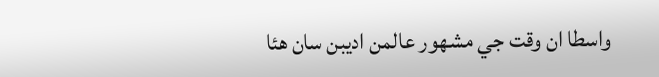واسطا ان وقت جي مشھور عالمن اديبن سان ھئا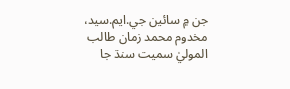جن ۾ سائين جي.ايم.سيد،  مخدوم محمد زمان طالب الموليٰ سميت سنڌ جا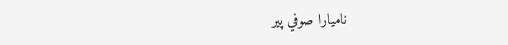ناميارا صوفي پير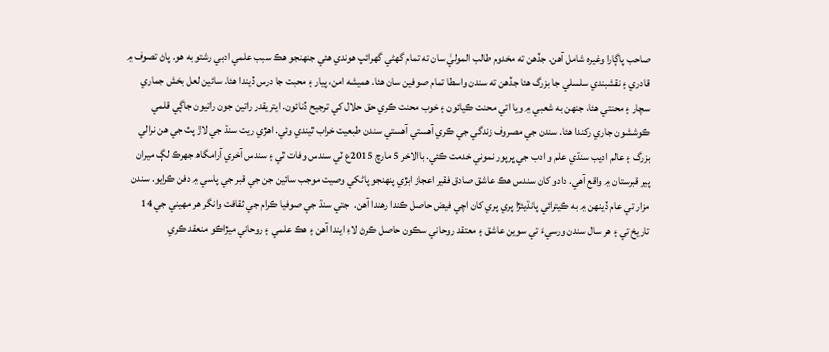صاحب پاڳارا وغيرہ شامل آھن. جڏھن ته مخدوم طالب الموليٰ سان ته تمام گھڻي گھرائپ ھوندي ھئي جنھنجو ھڪ سبب علمي ادبي رشتو به ھو. پاڻ تصوف ۾ قادري ۽ نقشبندي سلسلي جا بزرگ ھئا جڏھن ته سندن واسطا تمام صوفين سان ھئا. ھميشه امن، پيار ۽ محبت جا درس ڏيندا ھئا. سائين لعل بخش جماري سچار ۽ محنتي ھئا، جنھن به شعبي ۾ ويا اتي محنت ڪيائون ۽ خوب محنت ڪري حق حلال کي ترجيح ڏنائون. ايتريقدر راتين جون راتيون جاڳي قلمي ڪوششون جاري رکندا ھئا. سندن جي مصروف زندگي جي ڪري آھستي آھستي سندن طبعيت خراب ٿيندي وئي. اھڙي ريت سنڌ جي لاڙ پٽ جي ھن نرالي بزرگ ۽ عالم اديب سنڌي علم و ادب جي ڀرپور نموني خدمت ڪئي. باالاخر 5 مارچ 2015ع ٽي سندس وفات ٿي ۽ سندس آخري آرامگاھ جھرڪ لڳ ميران پير قبرستان ۾ واقع آھي. دادو کان سندس ھڪ عاشق صادق فقير اعجاز ابڙي پنھنجو پاڻکي وصيت موجب سائين جن جي قبر جي پاسي ۾ دفن ڪرايو. سندن مزار تي عام ڏينھن ۾ به ڪيترائي پانڌيئڙا پري پري کان اچي فيض حاصل ڪندا رھندا آھن.  جتي سنڌ جي صوفيا ڪرام جي ثقافت وانگر ھر مھيني جي 14 تاريخ تي ۽ ھر سال سندن ورسيءَ تي سوين عاشق ۽ معتقد روحاني سڪون حاصل ڪرڻ لاءِ ايندا آھن ۽ ھڪ علمي ۽ روحاني ميڙاڪو منعقد ڪري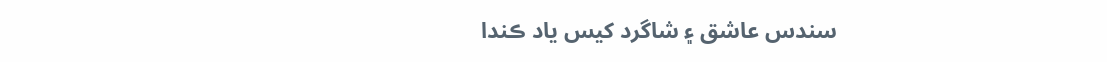سندس عاشق ۽ شاگرد کيس ياد ڪندا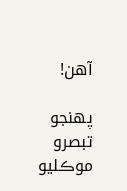آھن!

پهنجو تبصرو موڪليو